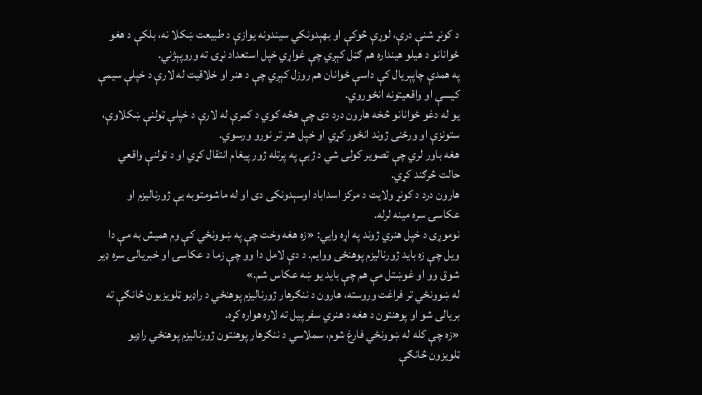د کونړ شنې درې، لوړې څوکې او بهېدونکي سیندونه یوازې د طبیعت ښکلا نه، بلکې د هغو ځوانانو د هیلو هینداره هم ګڼل کېږي چې غواړي خپل استعداد نړۍ ته وروپېژني.
په همدې چاپېریال کې داسې ځوانان هم روزل کېږي چې د هنر او خلاقیت له لارې د خپلې سیمې کیسې او واقعیتونه انځوروي.
یو له دغو ځوانانو څخه هارون درد دی چې هڅه کوي د کمرې له لارې د خپلې ټولنې ښکلاوې، ستونزې او ورځنی ژوند انځور کړي او خپل هنر تر نورو ورسوي.
هغه باور لري چې تصویر کولی شي د ژبې په پرتله ژور پیغام انتقال کړي او د ټولنې واقعي حالت څرګند کړي.
هارون درد د کونړ ولایت د مرکز اسداباد اوسېدونکی دی او له ماشومتوبه یې ژورنالیزم او عکاسۍ سره مینه لرله.
نوموړی د خپل هنري ژوند په اړه وايي: «زه هغه وخت چې په ښوونځي کې وم همیش به مې دا ویل چې زه باید ژورنالیزم پوهنځی ووایم. د دې لامل دا وو چې زما د عکاسۍ او خبریالۍ سره ډیر شوق وو او غوښتل مې هم چې باید یو ښه عکاس شم.»
له ښوونځي تر فراغت وروسته، هارون د ننګرهار ژورنالیزم پوهنځي د راډیو ټلویزیون څانګې ته بریالی شو او پوهنتون د هغه د هنري سفر پیل ته لاره هواره کړه.
«زه چې کله له ښوونځي فارغ شوم، سملاسي د ننګرهار پوهنتون ژورنالیزم پوهنځي راډیو ټلویزون څانګې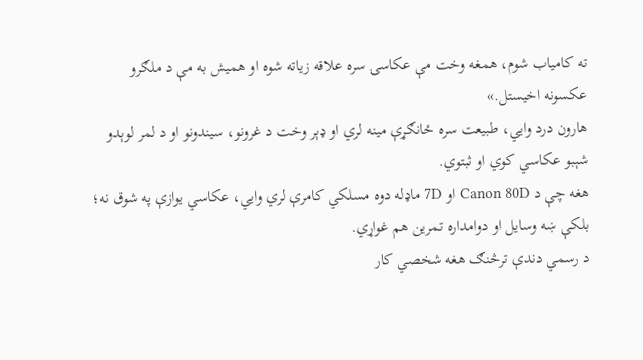ته کامیاب شوم، همغه وخت مې عکاسۍ سره علاقه زیاته شوه او همیش به مې د ملګرو عکسونه اخیستل.»
هارون درد وایي، طبیعت سره ځانګړې مینه لري او ډېر وخت د غرونو، سیندونو او د لمر لوېدو شېبو عکاسي کوي او ثبتوي.
هغه چې د Canon 80D او 7D ماډله دوه مسلکي کامرې لري وايي، عکاسي یوازې په شوق نه؛ بلکې ښه وسایل او دوامداره تمرین هم غواړي.
د رسمي دندې ترڅنګ هغه شخصي کار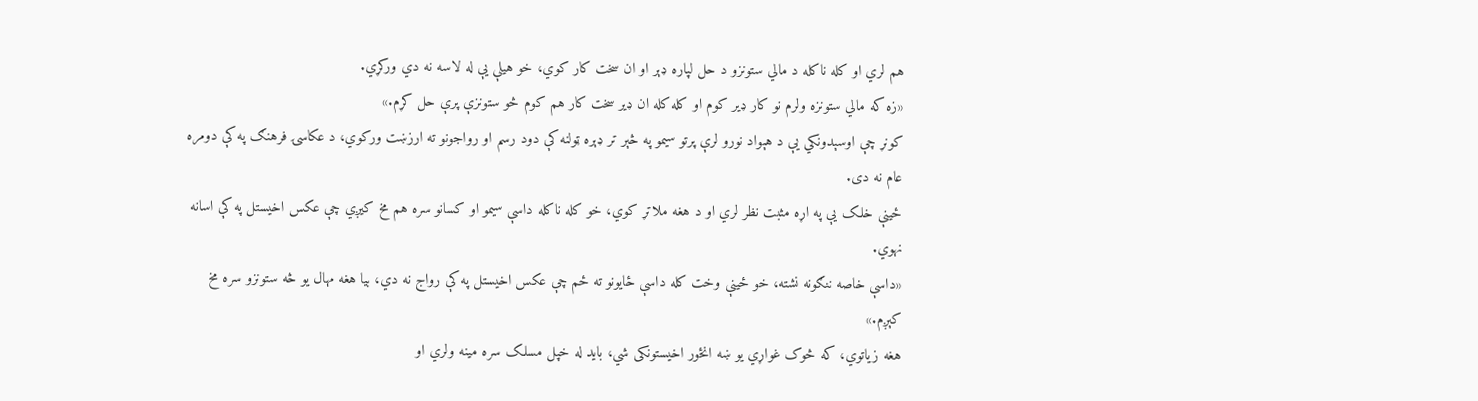هم لري او کله ناکله د مالي ستونزو د حل لپاره ډېر او ان سخت کار کوي، خو هیلې یې له لاسه نه دي ورکړي.
«زه که مالي ستونزه ولرم نو کار ډیر کوم او کله کله ان ډیر سخت کار هم کوم څو ستونزې پرې حل کړم.»
کونړ چې اوسېدونکي یې د هېواد نورو لرې پرتو سیمو په څېر تر ډېره ټولنه کې دود رسم او رواجونو ته ارزښت ورکوي، د عکاسۍ فرهنګ په کې دومره عام نه دی.
ځینې خلک یې په اړه مثبت نظر لري او د هغه ملاتړ کوي، خو کله ناکله داسې سیمو او کسانو سره هم مخ کیږي چې عکس اخیستل په کې اسانه نهوي.
«داسې خاصه ننګونه نشته، خو ځینې وخت کله داسې ځایونو ته ځم چې عکس اخیستل په کې رواج نه دي، بیا هغه مهال یو څه ستونزو سره مخ کېږم.»
هغه زیاتوي، که څوک غواړي یو ښه انځور اخیستونکی شي، باید له خپل مسلک سره مینه ولري او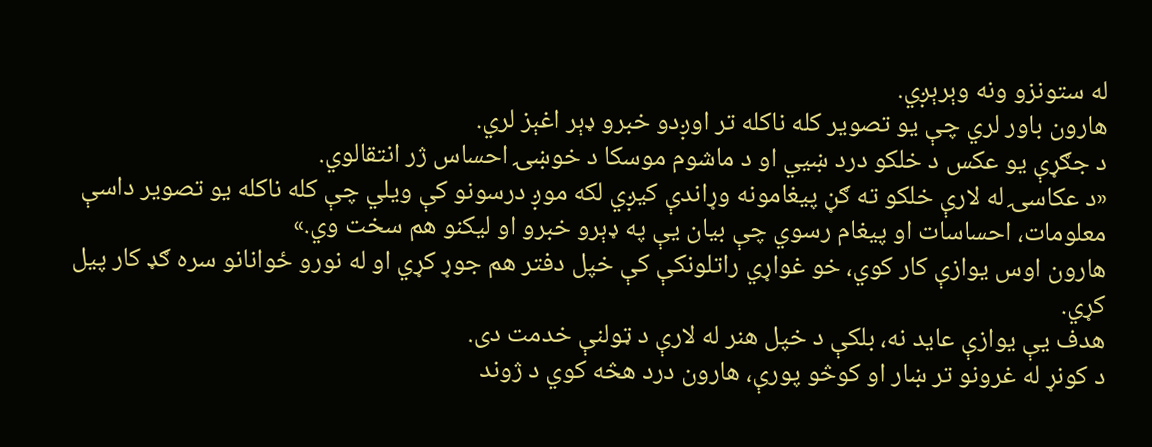له ستونزو ونه وېرېږي.
هارون باور لري چې یو تصویر کله ناکله تر اوږدو خبرو ډېر اغېز لري.
د جګړې یو عکس د خلکو درد ښيي او د ماشوم موسکا د خوښۍ احساس ژر انتقالوي.
«د عکاسۍ له لارې خلکو ته ګڼ پیغامونه وړاندې کیږي لکه موږ درسونو کې ویلي چې کله ناکله یو تصویر داسې معلومات، احساسات او پیغام رسوي چې بیان یې په ډېرو خبرو او لیکنو هم سخت وي.»
هارون اوس یوازې کار کوي، خو غواړي راتلونکې کې خپل دفتر هم جوړ کړي او له نورو ځوانانو سره ګډ کار پیل کړي.
هدف یې یوازې عاید نه، بلکې د خپل هنر له لارې د ټولنې خدمت دی.
د کونړ له غرونو تر ښار او کوڅو پورې، هارون درد هڅه کوي د ژوند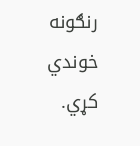رنګونه خوندي کړي.